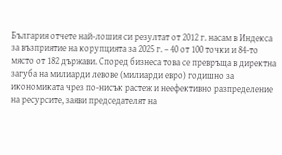България отчете най-лошия си резултат от 2012 г. насам в Индекса за възприятие на корупцията за 2025 г. – 40 от 100 точки и 84-то място от 182 държави. Според бизнеса това се превръща в директна загуба на милиарди левове (милиарди евро) годишно за икономиката чрез по-нисък растеж и неефективно разпределение на ресурсите, заяви председателят на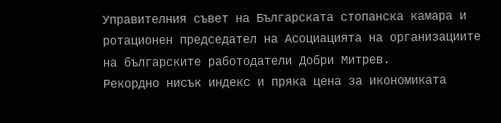Управителния съвет на Българската стопанска камара и ротационен председател на Асоциацията на организациите на българските работодатели Добри Митрев.
Рекордно нисък индекс и пряка цена за икономиката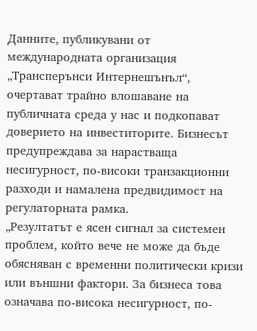Данните, публикувани от международната организация „Трансперънси Интернешънъл“, очертават трайно влошаване на публичната среда у нас и подкопават доверието на инвеститорите. Бизнесът предупреждава за нарастваща несигурност, по-високи транзакционни разходи и намалена предвидимост на регулаторната рамка.
„Резултатът е ясен сигнал за системен проблем, който вече не може да бъде обясняван с временни политически кризи или външни фактори. За бизнеса това означава по-висока несигурност, по-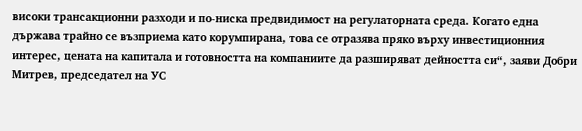високи трансакционни разходи и по-ниска предвидимост на регулаторната среда. Когато една държава трайно се възприема като корумпирана, това се отразява пряко върху инвестиционния интерес, цената на капитала и готовността на компаниите да разширяват дейността си“, заяви Добри Митрев, председател на УС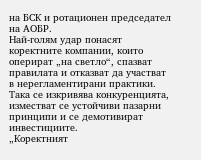на БСК и ротационен председател на АОБР.
Най-голям удар понасят коректните компании, които оперират „на светло“, спазват правилата и отказват да участват в нерегламентирани практики. Така се изкривява конкуренцията, изместват се устойчиви пазарни принципи и се демотивират инвестициите.
„Коректният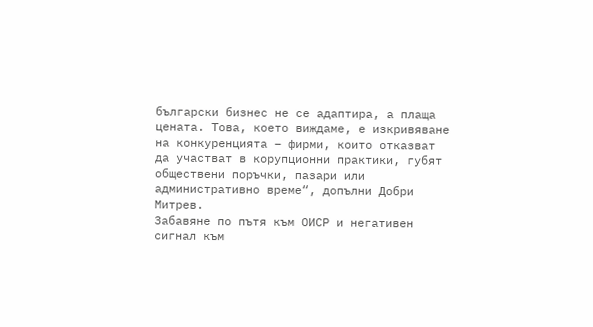български бизнес не се адаптира, а плаща цената. Това, което виждаме, е изкривяване на конкуренцията – фирми, които отказват да участват в корупционни практики, губят обществени поръчки, пазари или административно време“, допълни Добри Митрев.
Забавяне по пътя към ОИСР и негативен сигнал към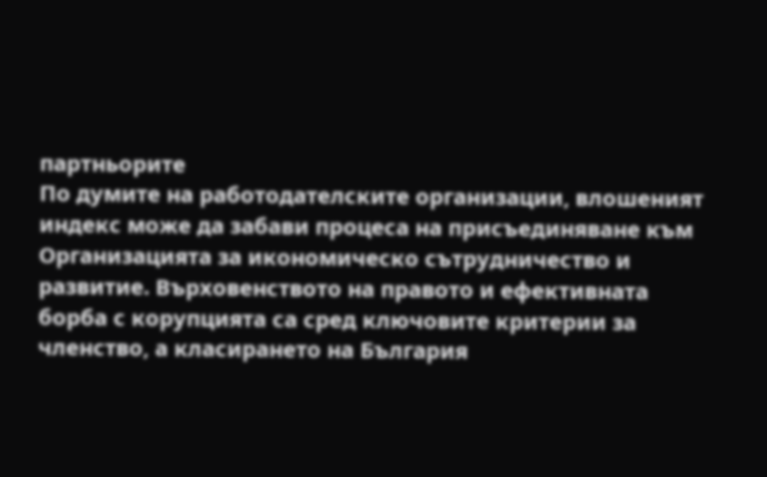партньорите
По думите на работодателските организации, влошеният индекс може да забави процеса на присъединяване към Организацията за икономическо сътрудничество и развитие. Върховенството на правото и ефективната борба с корупцията са сред ключовите критерии за членство, а класирането на България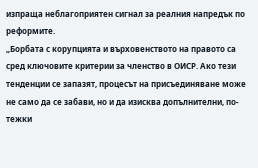изпраща неблагоприятен сигнал за реалния напредък по реформите.
„Борбата с корупцията и върховенството на правото са сред ключовите критерии за членство в ОИСР. Ако тези тенденции се запазят, процесът на присъединяване може не само да се забави, но и да изисква допълнителни, по-тежки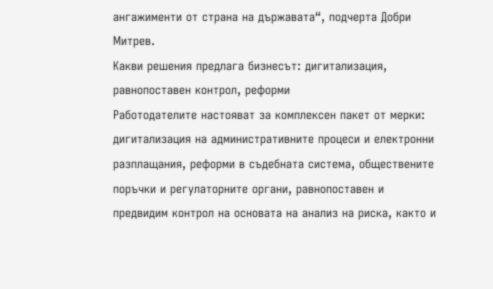ангажименти от страна на държавата“, подчерта Добри Митрев.
Какви решения предлага бизнесът: дигитализация, равнопоставен контрол, реформи
Работодателите настояват за комплексен пакет от мерки: дигитализация на административните процеси и електронни разплащания, реформи в съдебната система, обществените поръчки и регулаторните органи, равнопоставен и предвидим контрол на основата на анализ на риска, както и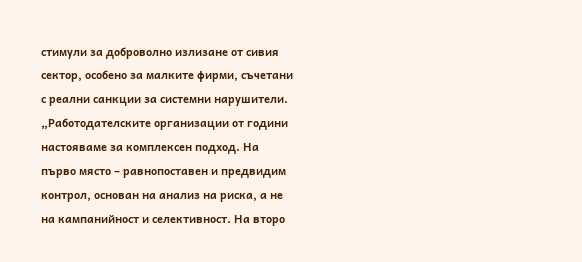стимули за доброволно излизане от сивия сектор, особено за малките фирми, съчетани с реални санкции за системни нарушители.
„Работодателските организации от години настояваме за комплексен подход. На първо място – равнопоставен и предвидим контрол, основан на анализ на риска, а не на кампанийност и селективност. На второ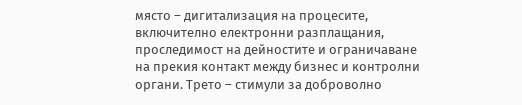място – дигитализация на процесите, включително електронни разплащания, проследимост на дейностите и ограничаване на прекия контакт между бизнес и контролни органи. Трето – стимули за доброволно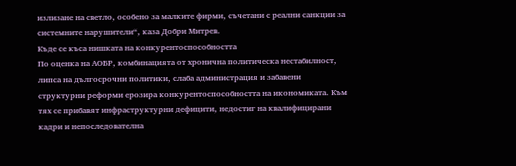излизане на светло, особено за малките фирми, съчетани с реални санкции за системните нарушители“, каза Добри Митрев.
Къде се къса нишката на конкурентоспособността
По оценка на АОБР, комбинацията от хронична политическа нестабилност, липса на дългосрочни политики, слаба администрация и забавени структурни реформи ерозира конкурентоспособността на икономиката. Към тях се прибавят инфраструктурни дефицити, недостиг на квалифицирани кадри и непоследователна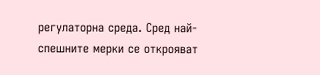регулаторна среда. Сред най-спешните мерки се открояват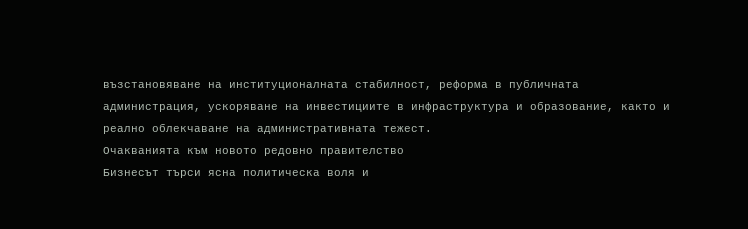възстановяване на институционалната стабилност, реформа в публичната администрация, ускоряване на инвестициите в инфраструктура и образование, както и реално облекчаване на административната тежест.
Очакванията към новото редовно правителство
Бизнесът търси ясна политическа воля и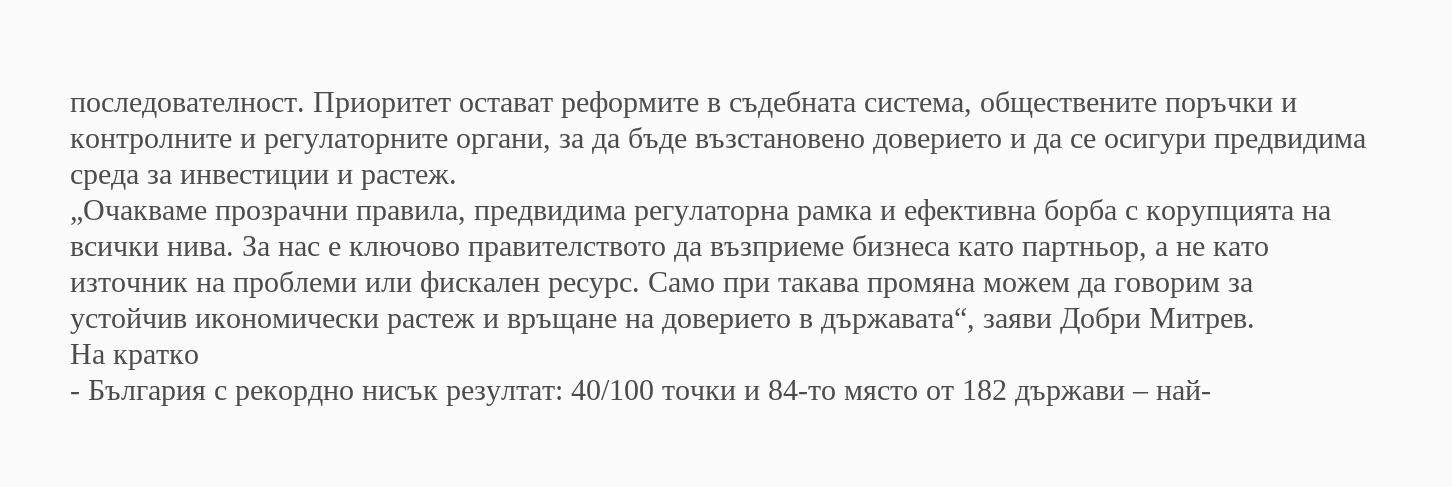последователност. Приоритет остават реформите в съдебната система, обществените поръчки и контролните и регулаторните органи, за да бъде възстановено доверието и да се осигури предвидима среда за инвестиции и растеж.
„Очакваме прозрачни правила, предвидима регулаторна рамка и ефективна борба с корупцията на всички нива. За нас е ключово правителството да възприеме бизнеса като партньор, а не като източник на проблеми или фискален ресурс. Само при такава промяна можем да говорим за устойчив икономически растеж и връщане на доверието в държавата“, заяви Добри Митрев.
На кратко
- България с рекордно нисък резултат: 40/100 точки и 84-то място от 182 държави – най-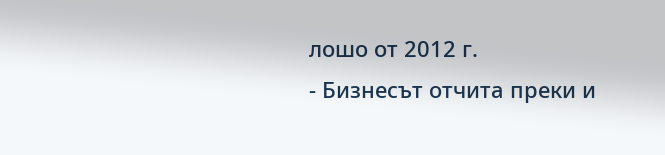лошо от 2012 г.
- Бизнесът отчита преки и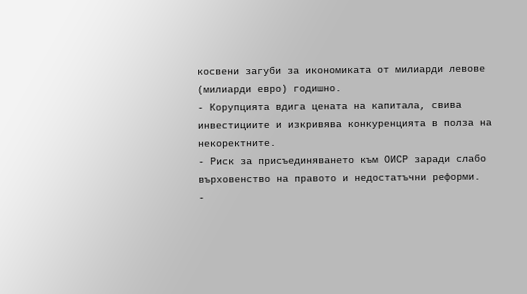косвени загуби за икономиката от милиарди левове (милиарди евро) годишно.
- Корупцията вдига цената на капитала, свива инвестициите и изкривява конкуренцията в полза на некоректните.
- Риск за присъединяването към ОИСР заради слабо върховенство на правото и недостатъчни реформи.
-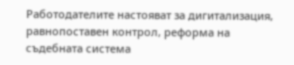Работодателите настояват за дигитализация, равнопоставен контрол, реформа на съдебната система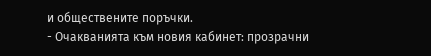и обществените поръчки.
- Очакванията към новия кабинет: прозрачни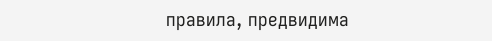правила, предвидима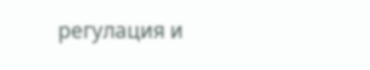регулация и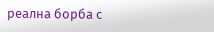реална борба с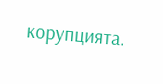корупцията.